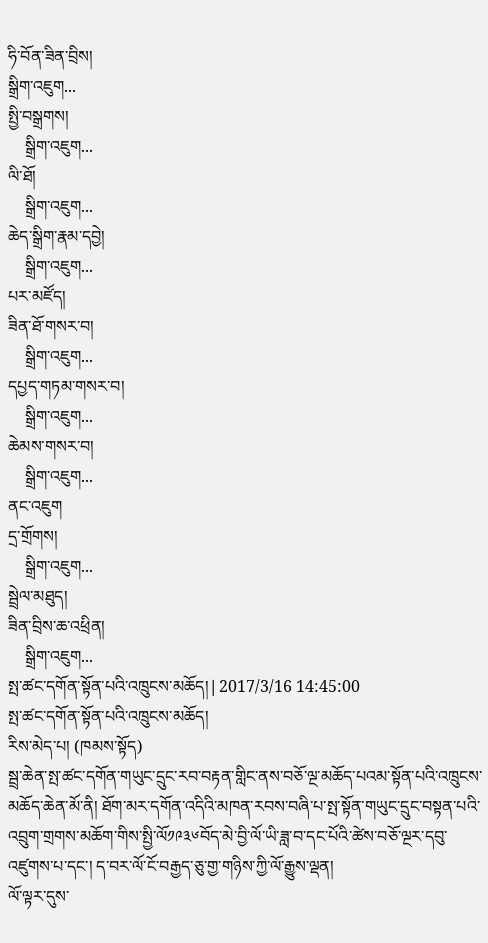ཧི་བོན་ཟིན་བྲིས།
སྒྲིག་འཇུག...
སྤྱི་བསྒྲགས།
    སྒྲིག་འཇུག...
ལི་ཐོ།
    སྒྲིག་འཇུག...
ཆེད་སྒྲིག་རྣམ་དབྱེ།
    སྒྲིག་འཇུག...
པར་མཛོད།
ཟིན་ཐོ་གསར་བ།
    སྒྲིག་འཇུག...
དཔྱད་གཏམ་གསར་བ།
    སྒྲིག་འཇུག...
ཆེམས་གསར་བ།
    སྒྲིག་འཇུག...
ནང་འཇུག
དྲ་གྲོགས།
    སྒྲིག་འཇུག...
སྦྲེལ་མཐུད།
ཟིན་བྲིས་ཆ་འཕྲིན།
    སྒྲིག་འཇུག...
སྤ་ཚང་དགོན་སྟོན་པའི་འཁྲུངས་མཆོད། | 2017/3/16 14:45:00
སྤ་ཚང་དགོན་སྟོན་པའི་འཁྲུངས་མཆོད།
རིས་མེད་པ། (ཁམས་སྟོད)
སྦྲ་ཆེན་སྤ་ཚང་དགོན་གཡུང་དྲུང་རབ་བརྟན་གླིང་ནས་བཅོ་ལྔ་མཆོད་པའམ་སྟོན་པའི་འཁྲུངས་མཆོད་ཆེན་མོ་ནི། ཐོག་མར་དགོན་འདིའི་མཁན་རབས་བཞི་པ་སྤ་སྟོན་གཡུང་དྲུང་བསྟན་པའི་འབྲུག་གྲགས་མཆོག་གིས་སྤྱི་ལོ༡༩༣༦བོད་མེ་བྱི་ལོ་ཡི་ཟླ་བ་དང་པོའི་ཚེས་བཅོ་ལྔར་དབུ་འཛུགས་པ་དང་། ད་བར་ལོ་ངོ་བརྒྱད་ཅུ་གྱ་གཉིས་ཀྱི་ལོ་རྒྱུས་ལྡན།
ལོ་ལྟར་དུས་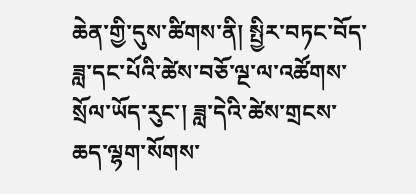ཆེན་གྱི་དུས་ཚིགས་ནི། སྤྱིར་བཏང་བོད་ཟླ་དང་པོའི་ཚེས་བཅོ་ལྔ་ལ་འཚོགས་སྲོལ་ཡོད་རུང་། ཟླ་དེའི་ཚེས་གྲངས་ཆད་ལྷག་སོགས་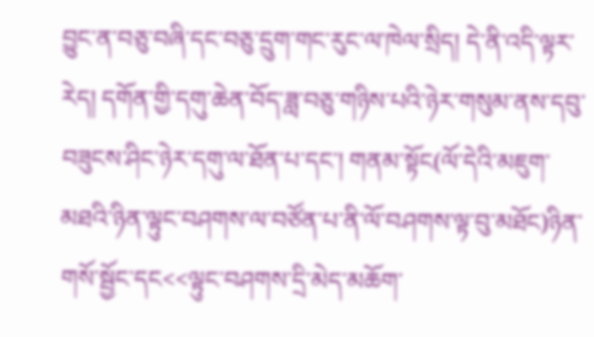བྱུང་ན་བཅུ་བཞི་དང་བཅུ་དྲུག་གང་རུང་ལ་ཁེལ་སྲིད། དེ་ནི་འདི་ལྟར་རེད། དགོན་གྱི་དགུ་ཆེན་བོད་ཟླ་བཅུ་གཉིས་པའི་ཉེར་གསུམ་ནས་དབུ་བཟུངས་ཤིང་ཉེར་དགུ་ལ་ཐོན་པ་དང་། གནམ་སྟོང(ལོ་དེའི་མཇུག་མཐའི་ཉིན་ལྟུང་བཤགས་ལ་བཙོན་པ་ནི་ལོ་བཤགས་ལྟ་བུ་མཐོང)ཉིན་གསོ་སྦྱོང་དང<<ལྟུང་བཤགས་དྲི་མེད་མཆོག་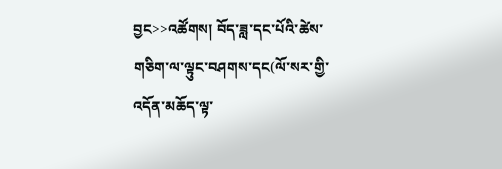བྱང>>འཚོགས། བོད་ཟླ་དང་པོའི་ཚེས་གཅིག་ལ་ལྟུང་བཤགས་དང(ལོ་སར་གྱི་འདོན་མཆོད་ལྟ་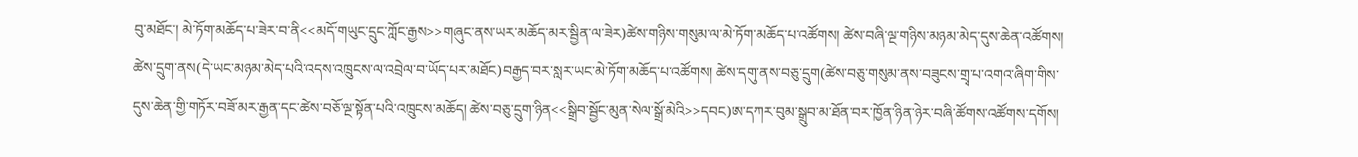བུ་མཐོང་། མེ་ཏོག་མཆོད་པ་ཟེར་བ་ནི<<མདོ་གཡུང་དྲུང་ཀློང་རྒྱས>>གཞུང་ནས་ཡར་མཆོད་མར་སྦྱིན་ལ་ཟེར)ཚེས་གཉིས་གསུམ་ལ་མེ་ཏོག་མཆོད་པ་འཚོགས། ཚེས་བཞི་ལྔ་གཉིས་མཉམ་མེད་དུས་ཆེན་འཚོགས། ཚེས་དྲུག་ནས(དེ་ཡང་མཉམ་མེད་པའི་འདས་འཁྲུངས་ལ་འབྲེལ་བ་ཡོད་པར་མཐོང)བརྒྱད་བར་སླར་ཡང་མེ་ཏོག་མཆོད་པ་འཚོགས། ཚེས་དགུ་ནས་བཅུ་དྲུག(ཚེས་བཅུ་གསུམ་ནས་བཟུངས་གྲྭ་པ་འགའ་ཞིག་གིས་དུས་ཆེན་གྱི་གཏོར་བཟོ་མར་རྒྱན་དང་ཚེས་བཅོ་ལྔ་སྟོན་པའི་འཁྲུངས་མཆོད། ཚེས་བཅུ་དྲུག་ཉིན<<སྒྲིབ་སྦྱོང་མུན་སེལ་སྒྲོ་མེའི>>དབང)ཨ་དཀར་བུམ་སྒྲུབ་མ་ཐོན་བར་ཁྱོན་ཉིན་ཉེར་བཞི་ཚོགས་འཚོགས་དགོས།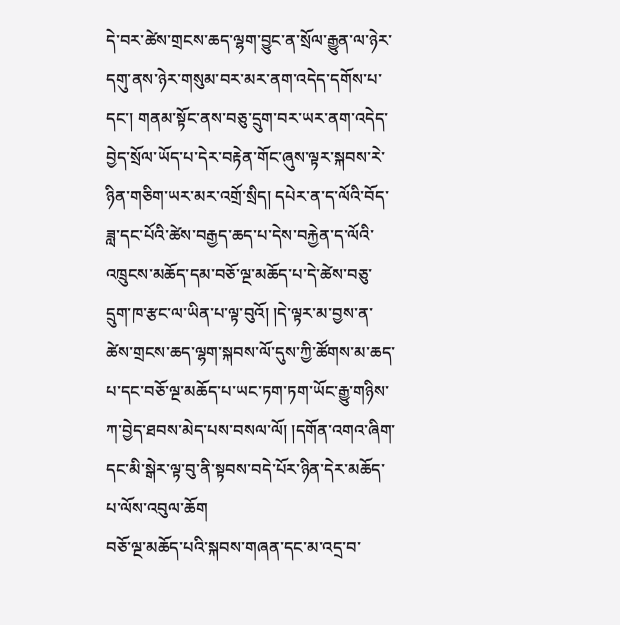དེ་བར་ཚེས་གྲངས་ཆད་ལྷག་བྱུང་ན་སྲོལ་རྒྱུན་ལ་ཉེར་དགུ་ནས་ཉེར་གསུམ་བར་མར་ནག་འདེད་དགོས་པ་དང་། གནམ་སྟོང་ནས་བཅུ་དྲུག་བར་ཡར་ནག་འདེད་བྱེད་སྲོལ་ཡོད་པ་དེར་བརྟེན་གོང་ཞུས་ལྟར་སྐབས་རེ་ཉིན་གཅིག་ཡར་མར་འགྲོ་སྲིད། དཔེར་ན་ད་ལོའི་བོད་ཟླ་དང་པོའི་ཚེས་བརྒྱད་ཆད་པ་དེས་བརྐྱེན་ད་ལོའི་འཁྲུངས་མཆོད་དམ་བཅོ་ལྔ་མཆོད་པ་དེ་ཚེས་བཅུ་དྲུག་ཁ་རྩང་ལ་ཡིན་པ་ལྟ་བུའོ། །དེ་ལྟར་མ་བྱས་ན་ཚེས་གྲངས་ཆད་ལྷག་སྐབས་ལོ་དུས་ཀྱི་ཚོགས་མ་ཆད་པ་དང་བཅོ་ལྔ་མཆོད་པ་ཡང་ཏག་ཏག་ཡོང་རྒྱུ་གཉིས་ཀ་བྱེད་ཐབས་མེད་པས་བསལ་ལོ། །དགོན་འགའ་ཞིག་དང་མི་སྒེར་ལྟ་བུ་ནི་སྟབས་བདེ་པོར་ཉིན་དེར་མཆོད་པ་ལོས་འབུལ་ཆོག
བཅོ་ལྔ་མཆོད་པའི་སྐབས་གཞན་དང་མ་འདྲ་བ་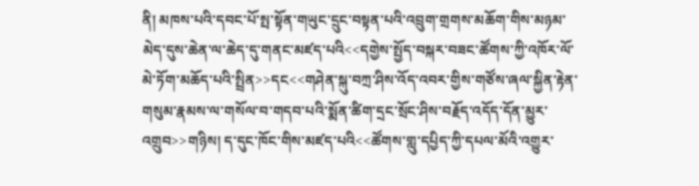ནི། མཁས་པའི་དབང་པོ་སྤ་སྟོན་གཡུང་དྲུང་བསྟན་པའི་འབྲུག་གྲགས་མཆོག་གིས་མཉམ་མེད་དུས་ཆེན་ལ་ཆེད་དུ་གནང་མཛད་པའི<<དགྱེས་སྤྱོད་བསྐར་བཟང་ཚོགས་ཀྱི་འཁོར་ལོ་མེ་ཏོག་མཆོད་པའི་སྤྲིན>>དང<<གཤེན་སྐུ་བཀྲ་ཤིས་འོད་འབར་གྱིས་གཙོས་ཞལ་སྐྱིན་རྟེན་གསུམ་རྣམས་ལ་གསོལ་བ་གདབ་པའི་སྨོན་ཚིག་དྲང་སྲོང་ཤིས་བརྗོད་འདོད་དོན་མྱུར་འགྲུབ>>གཉིས། ད་དུང་ཁོང་གིས་མཛད་པའི<<ཚོགས་གླུ་དཔྱིད་ཀྱི་དཔལ་མོའི་འགྱུར་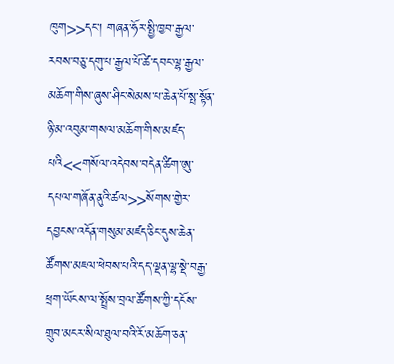ཁུག>>དང་། གཞན་ཧོར་སྤྱི་ཁྱབ་རྒྱལ་རབས་བཅུ་དགུ་པ་རྒྱལ་པོ་ཚེ་དབང་ལྷ་རྒྱལ་མཆོག་གིས་ཞུས་ཤིང་སེམས་པ་ཆེན་པོ་སྤ་སྟོན་ཉི་མ་འབུམ་གསལ་མཆོག་གིས་མཛད་པའི<<གསོལ་འདེབས་བདེན་ཚིག་ཨུ་དཔལ་གཞོན་ནུའི་ཚལ>>སོགས་གྱེར་དབྱངས་འདོན་གསུམ་མཛད་ཅིང་དུས་ཆེན་ཚོགས་མཇལ་ཕེབས་པའི་དད་ལྡན་ལྷ་སྡེ་བརྒྱ་ཕྲག་ཡོངས་ལ་སྤྲོས་བྲལ་ཚོགས་ཀྱི་དངོས་གྲུབ་མངར་སིལ་ཐུལ་བའི་རོ་མཆོག་ཅན་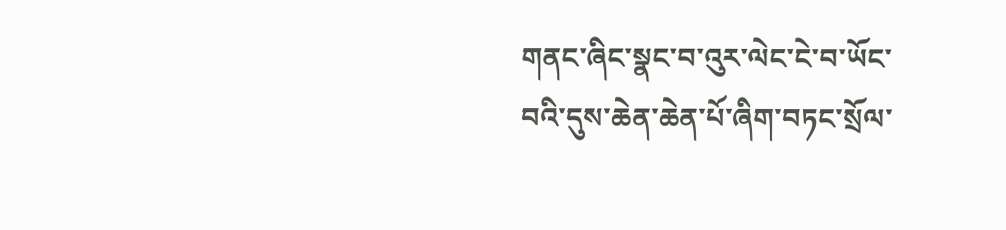གནང་ཞིང་སྣང་བ་འུར་ལེང་ངེ་བ་ཡོང་བའི་དུས་ཆེན་ཆེན་པོ་ཞིག་བཏང་སྲོལ་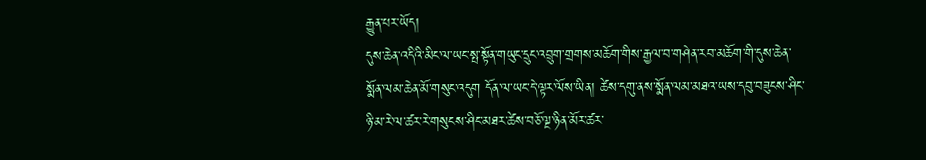རྒྱུན་པར་ཡོད།
དུས་ཆེན་འདིའི་མིང་ལ་ཡང་སྤ་སྟོན་གཡུང་དྲུང་འབྲུག་གྲགས་མཆོག་གིས་རྒྱལ་བ་གཤེན་རབ་མཆོག་གི་དུས་ཆེན་སྨོན་ལམ་ཆེན་མོ་གསུང་འདུག དོན་ལ་ཡང་དེ་ལྟར་ལོས་ཡིན། ཚེས་དགུ་ནས་སྨོན་ལམ་མཐའ་ཡས་དབུ་བཟུངས་ཤིང་ཉི་མ་རེ་ལ་ཚར་རེ་གསུངས་ཤིང་མཐར་ཚེས་བཅོ་ལྔ་ཉིན་མོར་ཚར་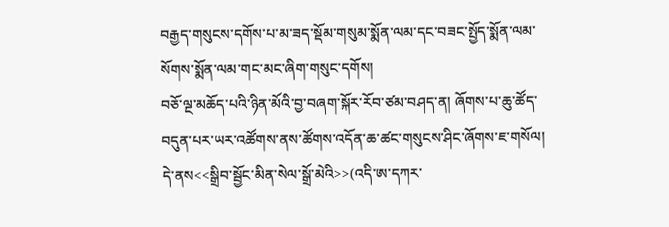བརྒྱད་གསུངས་དགོས་པ་མ་ཟད་སྡོམ་གསུམ་སྨོན་ལམ་དང་བཟང་སྤྱོད་སྨོན་ལམ་སོགས་སྨོན་ལམ་གང་མང་ཞིག་གསུང་དགོས།
བཅོ་ལྔ་མཆོད་པའི་ཉིན་མོའི་བྱ་བཞག་སྐོར་རོབ་ཙམ་བཤད་ན། ཞོགས་པ་ཆུ་ཚོད་བདུན་པར་ཡར་འཚོགས་ནས་ཚོགས་འདོན་ཆ་ཚང་གསུངས་ཤིང་ཞོགས་ཇ་གསོལ། དེ་ནས<<སྒྲིབ་སྦྱོང་མིན་སེལ་སྒྲོ་མེའི>>(འདི་ཨ་དཀར་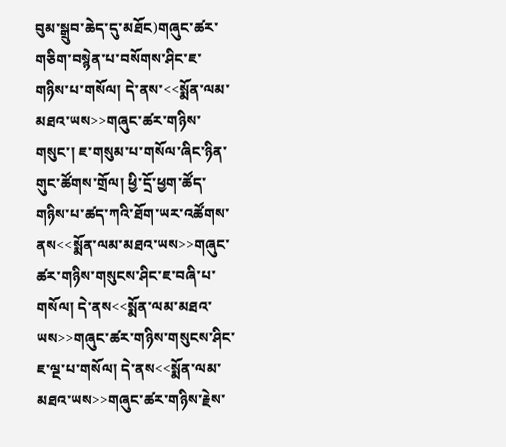བུམ་སྒྲུབ་ཆེད་དུ་མཐོང)གཞུང་ཚར་གཅིག་བསྙེན་པ་བསོགས་ཤིང་ཇ་གཉིས་པ་གསོལ། དེ་ནས་<<སྨོན་ལམ་མཐའ་ཡས>>གཞུང་ཚར་གཉིས་གསུང་། ཇ་གསུམ་པ་གསོལ་ཞིང་ཉིན་གུང་ཚོགས་གྲོལ། ཕྱི་དྲོ་ཕྱག་ཚོད་གཉིས་པ་ཚད་ཀའི་ཐོག་ཡར་འཚོགས་ནས<<སྨོན་ལམ་མཐའ་ཡས>>གཞུང་ཚར་གཉིས་གསུངས་ཤིང་ཇ་བཞི་པ་གསོལ། དེ་ནས<<སྨོན་ལམ་མཐའ་ཡས>>གཞུང་ཚར་གཉིས་གསུངས་ཤིང་ཇ་ལྔ་པ་གསོལ། དེ་ནས<<སྨོན་ལམ་མཐའ་ཡས>>གཞུང་ཚར་གཉིས་རྗེས་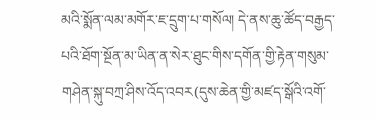མའི་སྨོན་ལམ་མགོར་ཇ་དྲུག་པ་གསོལ། དེ་ནས་ཆུ་ཚོད་བརྒྱད་པའི་ཐོག་སྔོན་མ་ཡིན་ན་སེར་ཐུང་གིས་དགོན་གྱི་རྟེན་གསུམ་གཤེན་སྐུ་བཀྲ་ཤིས་འོད་འབར(དུས་ཆེན་གྱི་མཛད་སྒོའི་འགོ་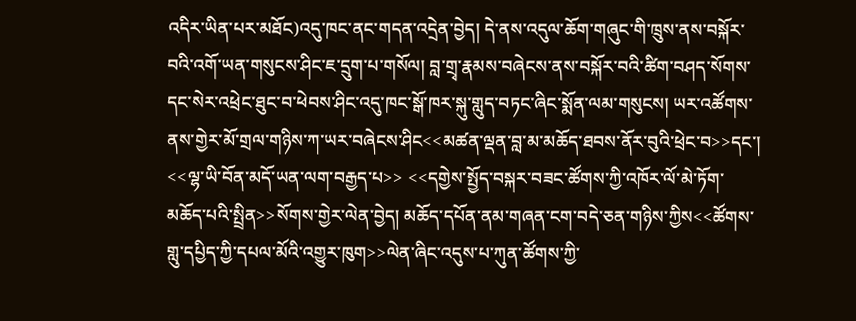འདིར་ཡིན་པར་མཐོང)འདུ་ཁང་ནང་གདན་འདྲེན་བྱེད། དེ་ནས་འདུལ་ཆོག་གཞུང་གི་ཁྲུས་ནས་བསྐོར་བའི་འགོ་ཡན་གསུངས་ཤིང་ཇ་དྲུག་པ་གསོལ། བླ་གྲྭ་རྣམས་བཞེངས་ནས་བསྐོར་བའི་ཚིག་བཤད་སོགས་དང་སེར་འཕྲེང་ཐུང་བ་ཕེབས་ཤིང་འདུ་ཁང་སྒོ་ཁར་སྐུ་གླུད་བཏང་ཞིང་སྨོན་ལམ་གསུངས། ཡར་འཚོགས་ནས་གྱེར་མོ་གྲལ་གཉིས་ཀ་ཡར་བཞེངས་ཤིང<<མཚན་ལྡན་བླ་མ་མཆོད་ཐབས་ནོར་བུའི་ཕྲེང་བ>>དང་། <<ལྷ་ཡི་བོན་མདོ་ཡན་ལག་བརྒྱད་པ>> <<དགྱེས་སྤྱོད་བསྐར་བཟང་ཚོགས་ཀྱི་འཁོར་ལོ་མེ་ཏོག་མཆོད་པའི་སྤྲིན>>སོགས་གྱེར་ལེན་བྱེད། མཆོད་དཔོན་ནམ་གཞན་ངག་བདེ་ཅན་གཉིས་ཀྱིས<<ཚོགས་གླུ་དཔྱིད་ཀྱི་དཔལ་མོའི་འགྱུར་ཁུག>>ལེན་ཞིང་འདུས་པ་ཀུན་ཚོགས་ཀྱི་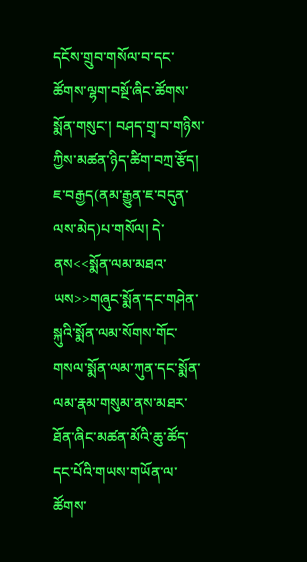དངོས་གྲུབ་གསོལ་བ་དང་ཚོགས་ལྷག་བསྔོ་ཞིང་ཚོགས་སྨོན་གསུང་། བཤད་གྲྭ་བ་གཉིས་ཀྱིས་མཚན་ཉིད་ཚིག་བཀྲ་རྩོད། ཇ་བརྒྱད(ནམ་རྒྱུན་ཇ་བདུན་ལས་མེད)པ་གསོལ། དེ་ནས<<སྨོན་ལམ་མཐའ་ཡས>>གཞུང་སྨོན་དང་གཤེན་སྐུའི་སྨོན་ལམ་སོགས་གོང་གསལ་སྨོན་ལམ་ཀུན་དང་སྨོན་ལམ་རྣམ་གསུམ་ནས་མཐར་ཐོན་ཞིང་མཚན་མོའི་ཆུ་ཚོད་དང་པོའི་གཡས་གཡོན་ལ་ཚོགས་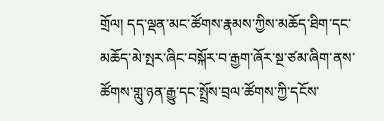གྲོལ། དད་ལྡན་མང་ཚོགས་རྣམས་ཀྱིས་མཆོད་ཐིག་དང་མཆོད་མེ་སྤར་ཞིང་བསྐོར་བ་རྒྱག་ཞོར་སྔ་ཙམ་ཞིག་ནས་ཚོགས་གླུ་ཉན་རྒྱུ་དང་སྤྲོས་བྲལ་ཚོགས་ཀྱི་དངོས་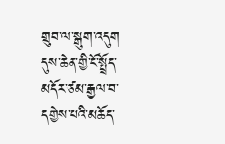གྲུབ་ལ་སྒུག་འདུག
དུས་ཆེན་གྱི་ངོ་སྤྲོད་མདོར་ཙམ་རྒྱལ་བ་དགྱེས་པའི་མཆོད་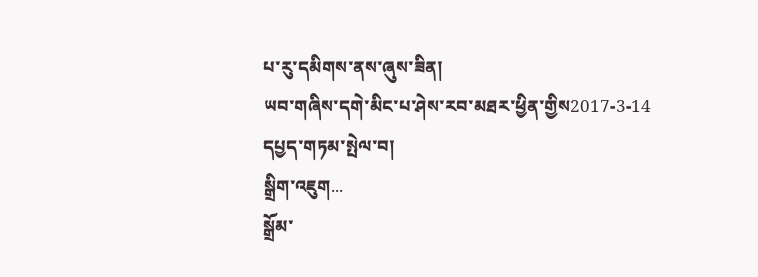པ་རུ་དམིགས་ནས་ཞུས་ཟིན།
ཡབ་གཞིས་དགེ་མིང་པ་ཤེས་རབ་མཐར་ཕྱིན་གྱིས2017-3-14
དཔྱད་གཏམ་སྤེལ་བ།
སྒྲིག་འཇུག...
སྒྲོམ་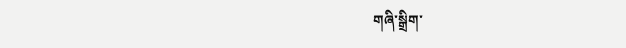གཞི་སྒྲིག་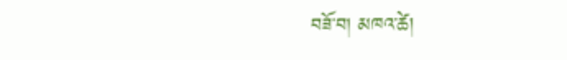བཟོ་བ། མཁའ་ཚེ།